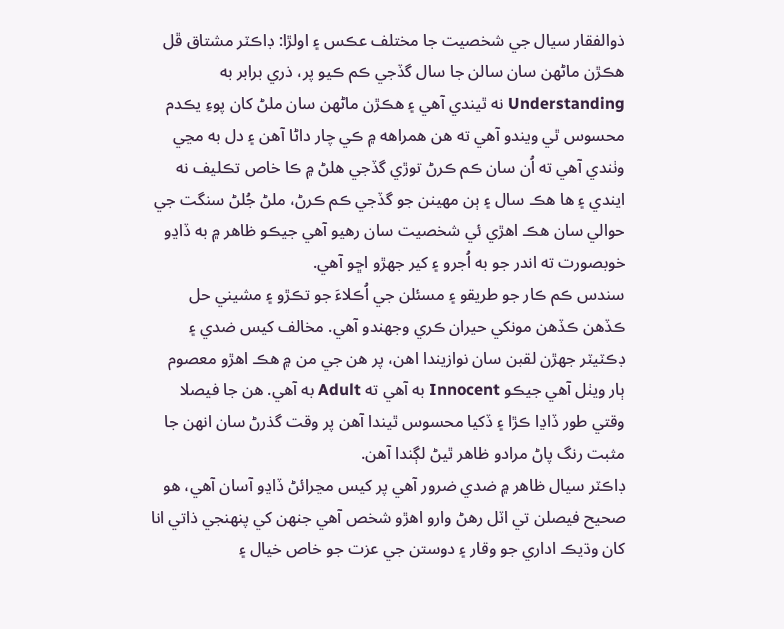ذوالفقار سيال جي شخصيت جا مختلف عڪس ۽ اولڙا: ڊاڪٽر مشتاق ڦل
هڪڙن ماڻهن سان سالن جا سال گڏجي ڪم ڪيو پر، ذري برابر به Understanding نه ٿيندي آهي ۽ هڪڙن ماڻهن سان ملڻ کان پوءِ يڪدم محسوس ٿي ويندو آهي ته هن همراهه ۾ ڪي چار داڻا آهن ۽ دل به مڃي وٺندي آهي ته اُن سان ڪم ڪرڻ توڙي گڏجي هلڻ ۾ ڪا خاص تڪليف نه ايندي ۽ ها هڪ سال ۽ ٻن مهينن جو گڏجي ڪم ڪرڻ، ملڻ جُلڻ سنگت جي حوالي سان هڪ اهڙي ئي شخصيت سان رهيو آهي جيڪو ظاهر ۾ به ڏاڍو خوبصورت ته اندر جو به اُجرو ۽ کير جهڙو اڇو آهي.
سندس ڪم ڪار جو طريقو ۽ مسئلن جي اُڪلاءَ جو تڪڙو ۽ مشيني حل ڪڏهن ڪڏهن مونکي حيران ڪري وجهندو آهي. مخالف کيس ضدي ۽ ڊڪٽيٽر جهڙن لقبن سان نوازيندا اهن، پر هن جي من ۾ هڪ اهڙو معصوم ٻار ويٺل آهي جيڪو Innocent به آهي ته Adult به آهي. هن جا فيصلا وقتي طور ڏاڍا ڪڙا ۽ ڏکيا محسوس ٿيندا آهن پر وقت گذرڻ سان انهن جا مثبت رنگ پاڻ مرادو ظاهر ٿيڻ لڳندا آهن.
ڊاڪٽر سيال ظاهر ۾ ضدي ضرور آهي پر کيس مڃرائڻ ڏاڍو آسان آهي، هو صحيح فيصلن تي اٽل رهڻ وارو اهڙو شخص آهي جنهن کي پنهنجي ذاتي انا کان وڌيڪ اداري جو وقار ۽ دوستن جي عزت جو خاص خيال ۽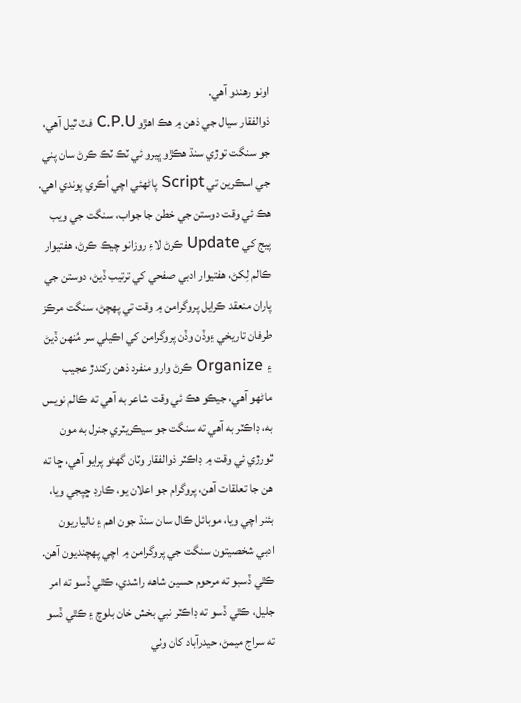اونو رهندو آهي.
ذوالفقار سيال جي ذهن ۾ هڪ اهڙو C.P.U فٽ ٿيل آهي، جو سنگت توڙي سنڌ هڪڙو ڀيرو ئي ٽڪ ٽڪ ڪرڻ سان پني جي اسڪرين تي Script پاڻهئي اچي اُڪري پوندي اهي. هڪ ئي وقت دوستن جي خطن جا جواب، سنگت جي ويب پيج کي Update ڪرڻ لاءِ روزانو چيڪ ڪرڻ، هفتيوار ڪالم لِکڻ، هفتيوار ادبي صفحي کي ترتيب ڏيڻ، دوستن جي پاران منعقد ڪرايل پروگرامن ۾ وقت تي پهچڻ، سنگت مرڪز طرفان تاريخي ۽وڏن وڏن پروگرامن کي اڪيلي سر مُنهن ڏيڻ ۽ Organize ڪرڻ وارو منفرد ذهن رکندڙ عجيب ماڻهو آهي، جيڪو هڪ ئي وقت شاعر به آهي ته ڪالم نويس به، ڊاڪٽر به آهي ته سنگت جو سيڪريٽري جنرل به مون ٿورڙي ئي وقت ۾ ڊاڪٽر ذوالفقار وٽان گهڻو پرايو آهي، ڇا ته هن جا تعلقات آهن، پروگرام جو اعلان يو، ڪارڊ ڇپجي ويا، بئنر اچي ويا، موبائل ڪال سان سنڌ جون اهم ۽ نالياريون ادبي شخصيتون سنگت جي پروگرامن ۾ اچي پهچنديون آهن.
ڪٿي ڏسبو ته مرحوم حسين شاهه راشدي، ڪٿي ڏسو ته امر جليل، ڪٿي ڏسو ته ڊاڪٽر نبي بخش خان بلوچ ۽ ڪٿي ڏسو ته سراج ميمڻ، حيدرآباد کان وٺي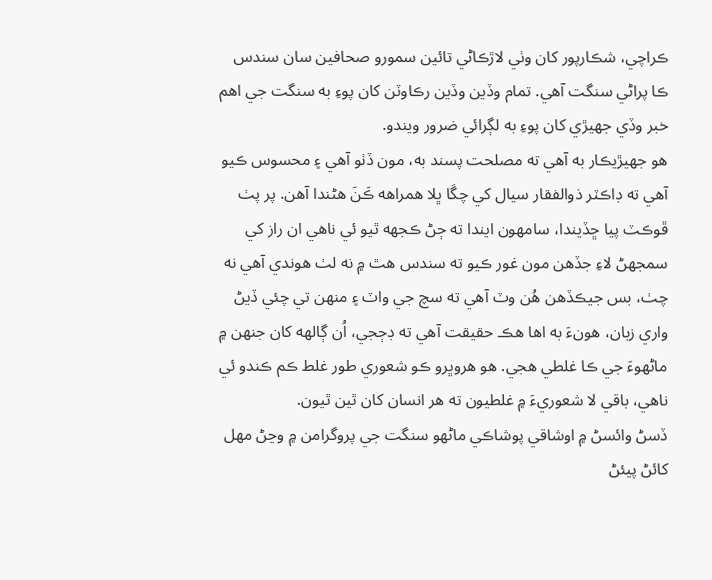ڪراچي، شڪارپور کان وٺي لاڙڪاڻي تائين سمورو صحافين سان سندس ڪا پراڻي سنگت آهي. تمام وڏين وڏين رڪاوٽن کان پوءِ به سنگت جي اهم خبر وڏي جهيڙي کان پوءِ به لڳرائي ضرور ويندو.
هو جهيڙيڪار به آهي ته مصلحت پسند به، مون ڏٺو آهي ۽ محسوس ڪيو آهي ته ڊاڪٽر ذوالفقار سيال کي چڱا ڀلا همراهه ڪَنَ هڻندا آهن. پر پٺ ڦوڪٽ پيا ڇڏيندا، سامهون ايندا ته ڄڻ ڪجهه ٿيو ئي ناهي ان راز کي سمجهڻ لاءِ جڏهن مون غور ڪيو ته سندس هٿ ۾ نه لٺ هوندي آهي نه چٺ، بس جيڪڏهن هُن وٽ آهي ته سچ جي واٽ ۽ منهن تي چئي ڏيڻ واري زبان، هونءَ به اها هڪ حقيقت آهي ته ڊڄجي، اُن ڳالهه کان جنهن ۾ ماڻهوءَ جي ڪا غلطي هجي. هو هروڀرو ڪو شعوري طور غلط ڪم ڪندو ئي ناهي، باقي لا شعوريءَ ۾ غلطيون ته هر انسان کان ٿين ٿيون.
ڏسڻ وائسڻ ۾ اوشاقي پوشاڪي ماڻهو سنگت جي پروگرامن ۾ وڃڻ مهل کائڻ پيئڻ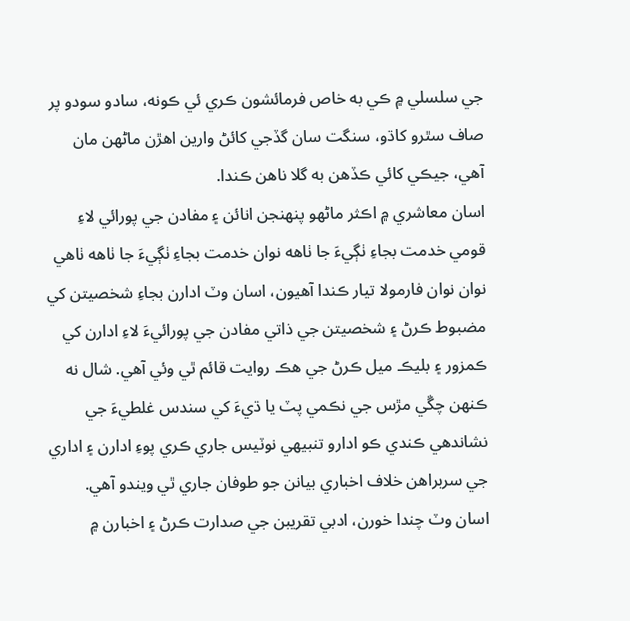جي سلسلي ۾ ڪي به خاص فرمائشون ڪري ئي ڪونه، سادو سودو پر صاف سٿرو کاڌو، سنگت سان گڏجي کائڻ وارين اهڙن ماڻهن مان آهي، جيڪي کائي ڪڏهن به گلا ناهن ڪندا.
اسان معاشري ۾ اڪثر ماڻهو پنهنجن انائن ۽ مفادن جي پورائي لاءِ قومي خدمت بجاءِ ٺڳيءَ جا ٺاهه نوان خدمت بجاءِ ٺڳيءَ جا ٺاهه ٺاهي نوان نوان فارمولا تيار ڪندا آهيون، اسان وٽ ادارن بجاءِ شخصيتن کي مضبوط ڪرڻ ۽ شخصيتن جي ذاتي مفادن جي پورائيءَ لاءِ ادارن کي ڪمزور ۽ بليڪ ميل ڪرڻ جي هڪ روايت قائم ٿي وئي آهي. شال نه ڪنهن چڱي مڙس جي نڪمي پٽ يا ڌيءَ کي سندس غلطيءَ جي نشاندهي ڪندي ڪو ادارو تنبيهي نوٽيس جاري ڪري پوءِ ادارن ۽ اداري جي سربراهن خلاف اخباري بيانن جو طوفان جاري ٿي ويندو آهي.
اسان وٽ چندا خورن، ادبي تقريبن جي صدارت ڪرڻ ۽ اخبارن ۾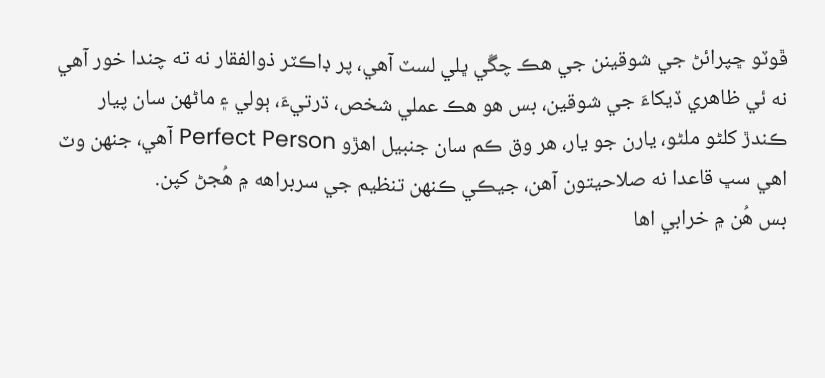ڦوٽو ڇپرائڻ جي شوقينن جي هڪ چڱي ڀلي لسٽ آهي، پر ڊاڪٽر ذوالفقار نه ته چندا خور آهي نه ئي ظاهري ڏيکاءَ جي شوقين، بس هو هڪ عملي شخص، ڌرتيءَ، ٻولي ۽ ماڻهن سان پيار ڪندڙ کلڻو ملڻو، يارن جو يار، هر وق ڪم سان جنبيل اهڙو Perfect Person آهي، جنهن وٽ اهي سڀ قاعدا نه صلاحيتون آهن، جيڪي ڪنهن تنظيم جي سربراهه ۾ هُجڻ کپن.
بس هُن ۾ خرابي اها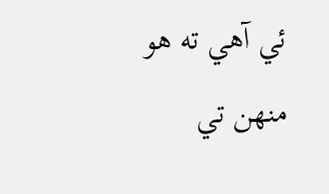ئي آهي ته هو منهن تي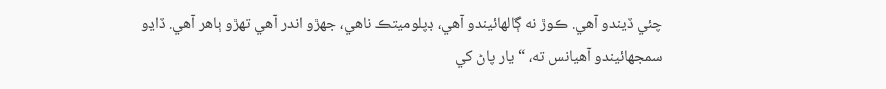چئي ڏيندو آهي. ڪوڙ نه ڳالهائيندو آهي، ڊپلوميتڪ ناهي، جهڙو اندر آهي تهڙو ٻاهر آهي. ڏاڍو سمجهائيندو آهيانس ته، “يار پاڻ کي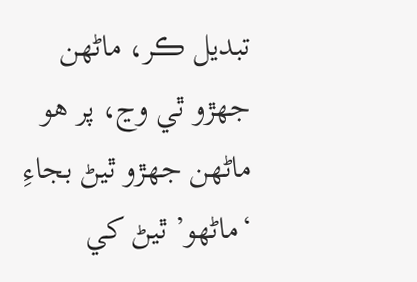تبديل ڪر، ماڻهن جهڙو ٿي وڃ، پر هو ماڻهن جهڙو ٿيڻ بجاءِ ‘ماڻهو’ ٿيڻ کي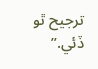ترجيح ٿو ڏئي.”